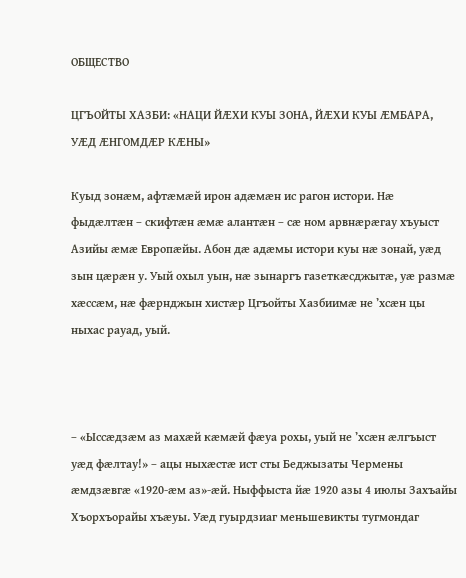ОБЩЕСТВО

ЦГЪОЙТЫ ХАЗБИ: «НАЦИ ЙÆХИ КУЫ ЗОНА, ЙÆХИ КУЫ ÆМБАРА, УÆД ÆНГОМДÆР КÆНЫ»

Куыд зонæм, афтæмæй ирон адæмæн ис рагон истори. Нæ фыдæлтæн – скифтæн æмæ алантæн – сæ ном арвнæрæгау хъуыст Азийы æмæ Европæйы. Абон дæ адæмы истори куы нæ зонай, уæд зын цæрæн у. Уый охыл уын, нæ зынаргъ газеткæсджытæ, уæ размæ хæссæм, нæ фæрнджын хистæр Цгъойты Хазбиимæ не ʼхсæн цы ныхас рауад, уый.



– «Ыссæдзæм аз махæй кæмæй фæуа рохы, уый не ʼхсæн æлгъыст уæд фæлтау!» – ацы ныхæстæ ист сты Беджызаты Чермены æмдзæвгæ «1920-æм аз»-æй. Ныффыста йæ 1920 азы 4 июлы Захъайы Хъорхъорайы хъæуы. Уæд гуырдзиаг меньшевикты тугмондаг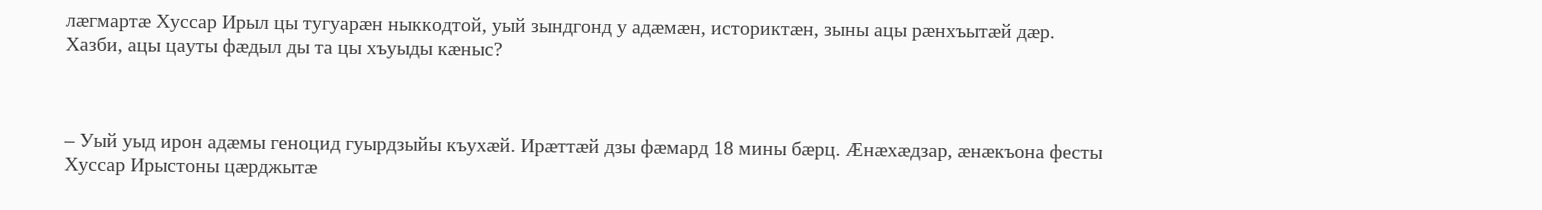лæгмартæ Хуссар Ирыл цы тугуарæн ныккодтой, уый зындгонд у адæмæн, историктæн, зыны ацы рæнхъытæй дæр. Хазби, ацы цауты фæдыл ды та цы хъуыды кæныс?



– Уый уыд ирон адæмы геноцид гуырдзыйы къухæй. Ирæттæй дзы фæмард 18 мины бæрц. Æнæхæдзар, æнæкъона фесты Хуссар Ирыстоны цæрджытæ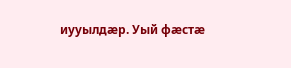иууылдæр. Уый фæстæ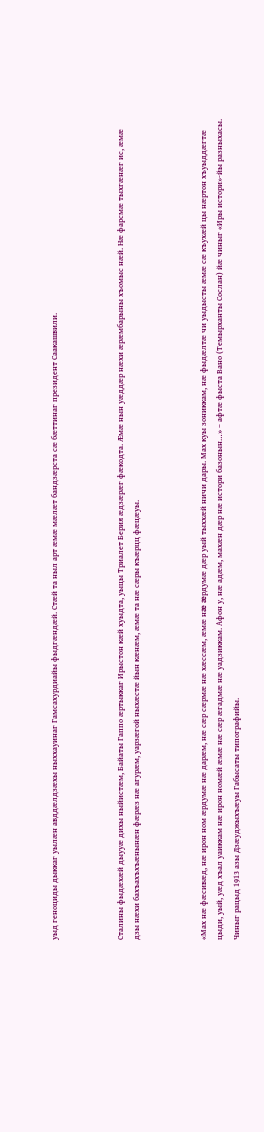уыд геноциды дыккаг уылæн авддæлдзæхы ныххауинаг Гамсахурдиайы фыдгæндæй. Стæй та ныл арт æмæ мæлæт бандзæрста сæ бæттинаг президент Саакашвили.



Сталины фыдæхæй дыууæ дихы ныйистæм, Байаты Гаппо æртыккаг Ирыстон кæй хуыдта, уыцы Триалет Берия æдзæрæг фæкодта. Æмæ нын уæддæр нæхи æрæмбарыны хъомыс нæй. Нæ фарсмæ тыхгæнæг ис, æмæ дзы нæхи бахъахъхъæнынæн фæрæз нæ агурæм, уарзæгой ныхæстæ йын кæнæм, æмæ та нæ сæры къæрцц фæцæуы.



«Мах нæ фæсивæд, нæ ирон ном æрдумæ нæ дарæм, нæ сæр сæрмæ нæ хæссæм, æмæ нæ æрдумæ дæр уый тыххæй ничи дары. Мах куы зониккам, нæ фыдæлтæ чи уыдысты æмæ сæ къухæй цы нæртон хъуыддæгтæ цыди, уый, уæд хъал уаиккам нæ ирон номæй æмæ нæ сæр æгадмæ нæ уадзиккам. Афон у, нæ адæм, махæн дæр нæ истори базонын…» – афтæ фыста Вано (Темырханты Сослан) йæ чиныг «Иры истори»-йы разныхасы. Чиныг рацыд 1913 азы Дзæуджыхъæуы Габысаты типографийы.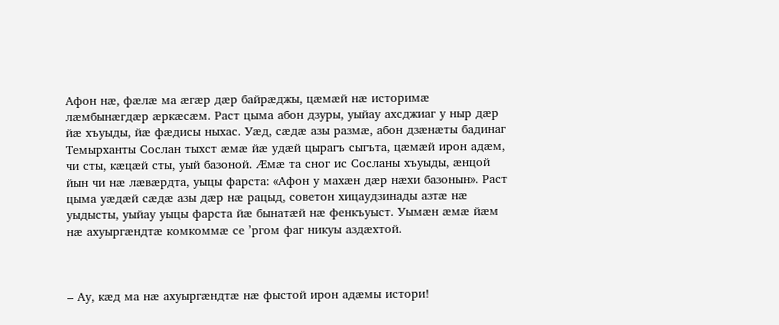Афон нæ, фæлæ ма æгæр дæр байрæджы, цæмæй нæ историмæ лæмбынæгдæр æркæсæм. Раст цыма абон дзуры, уыйау ахсджиаг у ныр дæр йæ хъуыды, йæ фæдисы ныхас. Уæд, сæдæ азы размæ, абон дзæнæты бадинаг Темырханты Сослан тыхст æмæ йæ удæй цырагъ сыгъта, цæмæй ирон адæм, чи сты, кæцæй сты, уый базоной. Æмæ та сног ис Сосланы хъуыды, æнцой йын чи нæ лæвæрдта, уыцы фарста: «Афон у махæн дæр нæхи базонын». Раст цыма уæдæй сæдæ азы дæр нæ рацыд, советон хицаудзинады азтæ нæ уыдысты, уыйау уыцы фарста йæ бынатæй нæ фенкъуыст. Уымæн æмæ йæм нæ ахуыргæндтæ комкоммæ се ʼргом фаг никуы аздæхтой.



– Ау, кæд ма нæ ахуыргæндтæ нæ фыстой ирон адæмы истори!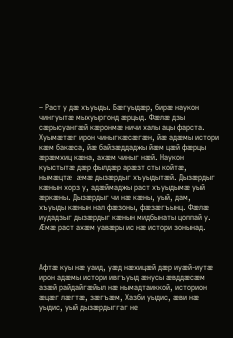– Раст у дæ хъуыды. Бæгуыдæр, бирæ наукон чингуытæ мыхуыргонд æрцыд. Фæлæ дзы сæрысуангæй кæронмæ ничи халы ацы фарста. Хуымæтæг ирон чиныгкæсæгæн, йæ адæмы истори кæм бакæса, йæ байзæддаджы йæм цæй фæрцы æрæмхиц кæна, ахæм чиныг нæй. Наукон куыстытæ дæр фылдæр арæзт сты койтæ, нымæцтæ æмæ дызæрдыг хъуыдытæй. Дызæрдыг кæнын хорз у, адæймаджы раст хъуыдымæ уый æркæны. Дызæрдыг чи нæ кæны, уый, дам, хъуыды кæнын нал фæзоны, фæзæгъынц. Фæлæ иудадзыг дызæрдыг кæнын мидбынаты цоппай у. Æмæ раст ахæм уавæры ис нæ истори зонынад.



Афтæ куы нæ уаид, уæд нæхицæй дæр иуæй-иутæ ирон адæмы истори ивгъуыд æнусы æвддæсæм азæй райдайгæйыл нæ нымадтаиккой, историон æцæг лæгтæ, зæгъæм, Хазби уыдис, æви нæ уыдис, уый дызæрдыггаг не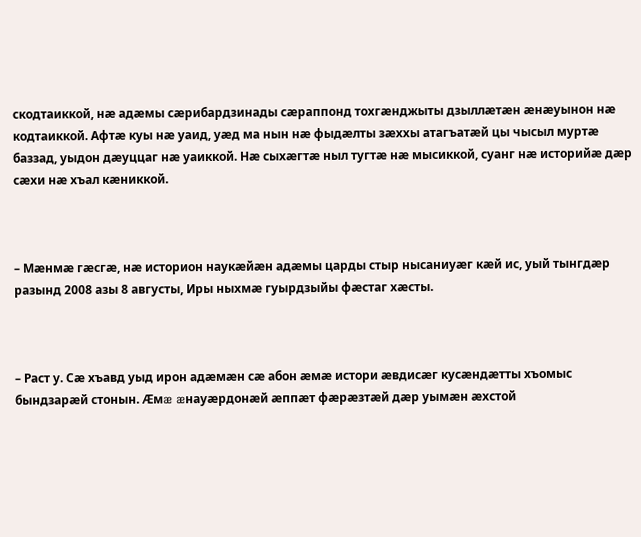скодтаиккой, нæ адæмы сæрибардзинады сæраппонд тохгæнджыты дзыллæтæн æнæуынон нæ кодтаиккой. Афтæ куы нæ уаид, уæд ма нын нæ фыдæлты зæххы атагъатæй цы чысыл муртæ баззад, уыдон дæуццаг нæ уаиккой. Нæ сыхæгтæ ныл тугтæ нæ мысиккой, суанг нæ историйæ дæр сæхи нæ хъал кæниккой.



– Мæнмæ гæсгæ, нæ историон наукæйæн адæмы царды стыр нысаниуæг кæй ис, уый тынгдæр разынд 2008 азы 8 августы, Иры ныхмæ гуырдзыйы фæстаг хæсты.



– Раст у. Сæ хъавд уыд ирон адæмæн сæ абон æмæ истори æвдисæг кусæндæтты хъомыс бындзарæй стонын. Æмæ æнауæрдонæй æппæт фæрæзтæй дæр уымæн æхстой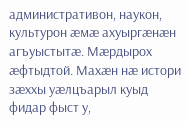административон, наукон, культурон æмæ ахуыргæнæн агъуыстытæ. Мæрдырох æфтыдтой. Махæн нæ истори зæххы уæлцъарыл куыд фидар фыст у,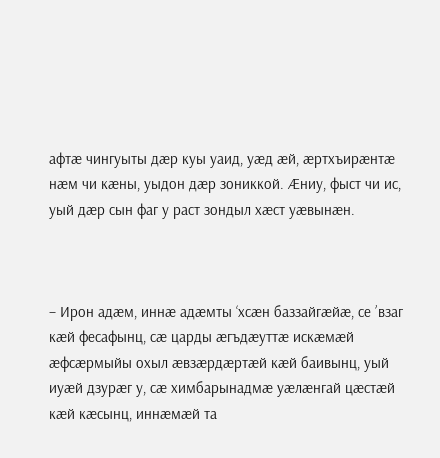афтæ чингуыты дæр куы уаид, уæд æй, æртхъирæнтæ нæм чи кæны, уыдон дæр зониккой. Æниу, фыст чи ис, уый дæр сын фаг у раст зондыл хæст уæвынæн.



– Ирон адæм, иннæ адæмты ‘хсæн баззайгæйæ, се ʼвзаг кæй фесафынц, сæ царды æгъдæуттæ искæмæй æфсæрмыйы охыл æвзæрдæртæй кæй баивынц, уый иуæй дзурæг у, сæ химбарынадмæ уæлæнгай цæстæй кæй кæсынц, иннæмæй та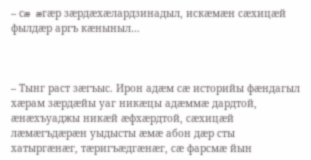– сæ æгæр зæрдæхæлардзинадыл, искæмæн сæхицæй фылдæр аргъ кæныныл…



– Тынг раст зæгъыс. Ирон адæм сæ историйы фæндагыл хæрам зæрдæйы уаг никæцы адæммæ дардтой, æнæхъуаджы никæй æфхæрдтой, сæхицæй лæмæгъдæрæн уыдысты æмæ абон дæр сты хатыргæнæг, тæригъæдгæнæг, сæ фарсмæ йын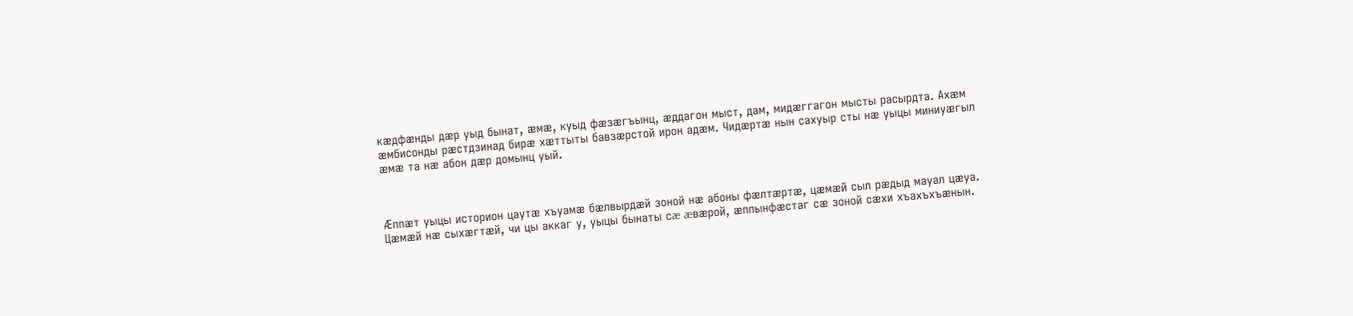кæдфæнды дæр уыд бынат, æмæ, куыд фæзæгъынц, æддагон мыст, дам, мидæггагон мысты расырдта. Ахæм æмбисонды рæстдзинад бирæ хæттыты бавзæрстой ирон адæм. Чидæртæ нын сахуыр сты нæ уыцы миниуæгыл æмæ та нæ абон дæр домынц уый.



Æппæт уыцы историон цаутæ хъуамæ бæлвырдæй зоной нæ абоны фæлтæртæ, цæмæй сыл рæдыд мауал цæуа. Цæмæй нæ сыхæгтæй, чи цы аккаг у, уыцы бынаты сæ æвæрой, æппынфæстаг сæ зоной сæхи хъахъхъæнын.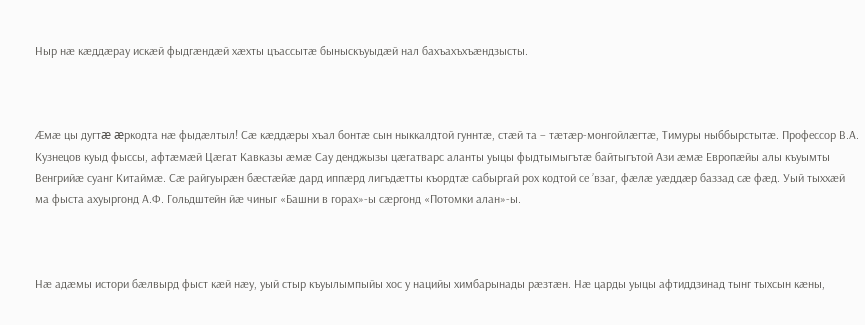Ныр нæ кæддæрау искæй фыдгæндæй хæхты цъассытæ быныскъуыдæй нал бахъахъхъæндзысты.



Æмæ цы дугтæ æркодта нæ фыдæлтыл! Сæ кæддæры хъал бонтæ сын ныккалдтой гуннтæ, стæй та – тæтæр-монгойлæгтæ, Тимуры ныббырстытæ. Профессор В.А. Кузнецов куыд фыссы, афтæмæй Цæгат Кавказы æмæ Сау денджызы цæгатварс аланты уыцы фыдтымыгътæ байтыгътой Ази æмæ Европæйы алы къуымты Венгрийæ суанг Китаймæ. Сæ райгуырæн бæстæйæ дард иппæрд лигъдæтты къордтæ сабыргай рох кодтой се ʼвзаг, фæлæ уæддæр баззад сæ фæд. Уый тыххæй ма фыста ахуыргонд А.Ф. Гольдштейн йæ чиныг «Башни в горах»-ы сæргонд «Потомки алан»-ы.



Нæ адæмы истори бæлвырд фыст кæй нæу, уый стыр къуылымпыйы хос у нацийы химбарынады рæзтæн. Нæ царды уыцы афтиддзинад тынг тыхсын кæны,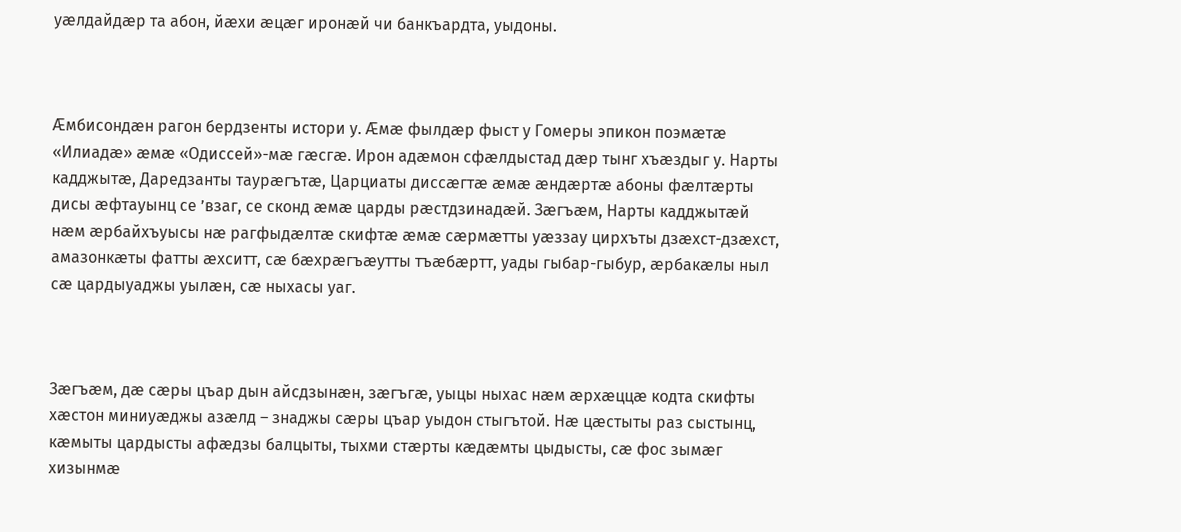уæлдайдæр та абон, йæхи æцæг иронæй чи банкъардта, уыдоны.



Æмбисондæн рагон бердзенты истори у. Æмæ фылдæр фыст у Гомеры эпикон поэмæтæ «Илиадæ» æмæ «Одиссей»-мæ гæсгæ. Ирон адæмон сфæлдыстад дæр тынг хъæздыг у. Нарты кадджытæ, Даредзанты таурæгътæ, Царциаты диссæгтæ æмæ æндæртæ абоны фæлтæрты дисы æфтауынц се ʼвзаг, се сконд æмæ царды рæстдзинадæй. Зæгъæм, Нарты кадджытæй нæм æрбайхъуысы нæ рагфыдæлтæ скифтæ æмæ сæрмæтты уæззау цирхъты дзæхст-дзæхст, амазонкæты фатты æхситт, сæ бæхрæгъæутты тъæбæртт, уады гыбар-гыбур, æрбакæлы ныл сæ цардыуаджы уылæн, сæ ныхасы уаг.



Зæгъæм, дæ сæры цъар дын айсдзынæн, зæгъгæ, уыцы ныхас нæм æрхæццæ кодта скифты хæстон миниуæджы азæлд – знаджы сæры цъар уыдон стыгътой. Нæ цæстыты раз сыстынц, кæмыты цардысты афæдзы балцыты, тыхми стæрты кæдæмты цыдысты, сæ фос зымæг хизынмæ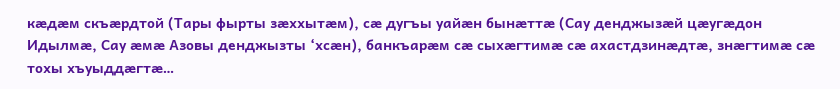кæдæм скъæрдтой (Тары фырты зæххытæм), сæ дугъы уайæн бынæттæ (Сау денджызæй цæугæдон Идылмæ, Сау æмæ Азовы денджызты ‘хсæн), банкъарæм сæ сыхæгтимæ сæ ахастдзинæдтæ, знæгтимæ сæ тохы хъуыддæгтæ…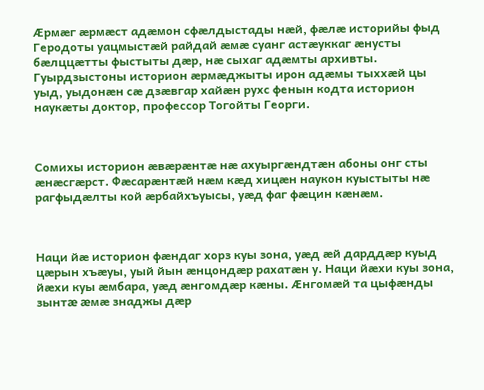Æрмæг æрмæст адæмон сфæлдыстады нæй, фæлæ историйы фыд Геродоты уацмыстæй райдай æмæ суанг астæуккаг æнусты бæлццæтты фыстыты дæр, нæ сыхаг адæмты архивты. Гуырдзыстоны историон æрмæджыты ирон адæмы тыххæй цы уыд, уыдонæн сæ дзæвгар хайæн рухс фенын кодта историон наукæты доктор, профессор Тогойты Георги.



Сомихы историон æвæрæнтæ нæ ахуыргæндтæн абоны онг сты æнæсгæрст. Фæсарæнтæй нæм кæд хицæн наукон куыстыты нæ рагфыдæлты кой æрбайхъуысы, уæд фаг фæцин кæнæм.



Наци йæ историон фæндаг хорз куы зона, уæд æй дарддæр куыд цæрын хъæуы, уый йын æнцондæр рахатæн у. Наци йæхи куы зона, йæхи куы æмбара, уæд æнгомдæр кæны. Æнгомæй та цыфæнды зынтæ æмæ знаджы дæр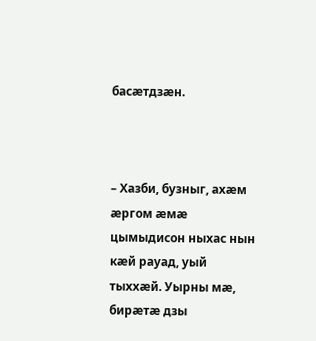басæтдзæн.



– Хазби, бузныг, ахæм æргом æмæ цымыдисон ныхас нын кæй рауад, уый тыххæй. Уырны мæ, бирæтæ дзы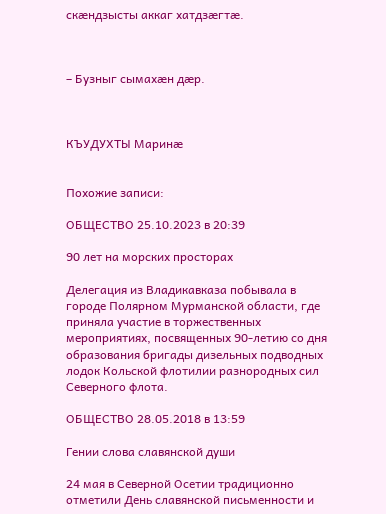скæндзысты аккаг хатдзæгтæ.



– Бузныг сымахæн дæр.



КЪУДУХТЫ Маринæ


Похожие записи:

ОБЩЕСТВО 25.10.2023 в 20:39

90 лет на морских просторах

Делегация из Владикавказа побывала в городе Полярном Мурманской области, где приняла участие в торжественных мероприятиях, посвященных 90-летию со дня образования бригады дизельных подводных лодок Кольской флотилии разнородных сил Северного флота.

ОБЩЕСТВО 28.05.2018 в 13:59

Гении слова славянской души

24 мая в Северной Осетии традиционно отметили День славянской письменности и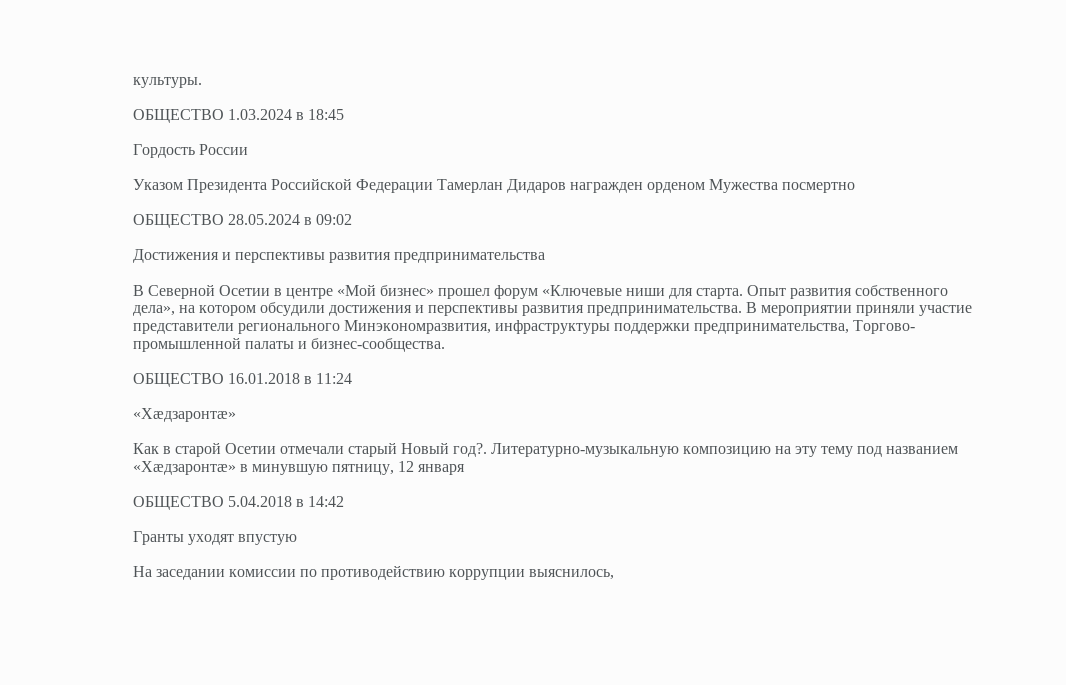культуры.

ОБЩЕСТВО 1.03.2024 в 18:45

Гордость России

Указом Президента Российской Федерации Тамерлан Дидаров награжден орденом Мужества посмертно

ОБЩЕСТВО 28.05.2024 в 09:02

Достижения и перспективы развития предпринимательства

В Северной Осетии в центре «Мой бизнес» прошел форум «Ключевые ниши для старта. Опыт развития собственного дела», на котором обсудили достижения и перспективы развития предпринимательства. В мероприятии приняли участие представители регионального Минэкономразвития, инфраструктуры поддержки предпринимательства, Торгово-промышленной палаты и бизнес-сообщества.

ОБЩЕСТВО 16.01.2018 в 11:24

«Хæдзаронтæ»

Как в старой Осетии отмечали старый Новый год?. Литературно-музыкальную композицию на эту тему под названием «Хæдзаронтæ» в минувшую пятницу, 12 января

ОБЩЕСТВО 5.04.2018 в 14:42

Гранты уходят впустую

На заседании комиссии по противодействию коррупции выяснилось,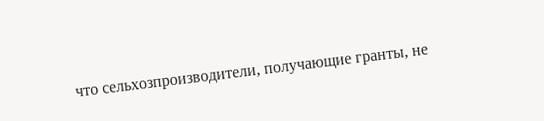что сельхозпроизводители, получающие гранты, не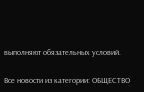выполняют обязательных условий.

Все новости из категории: ОБЩЕСТВО